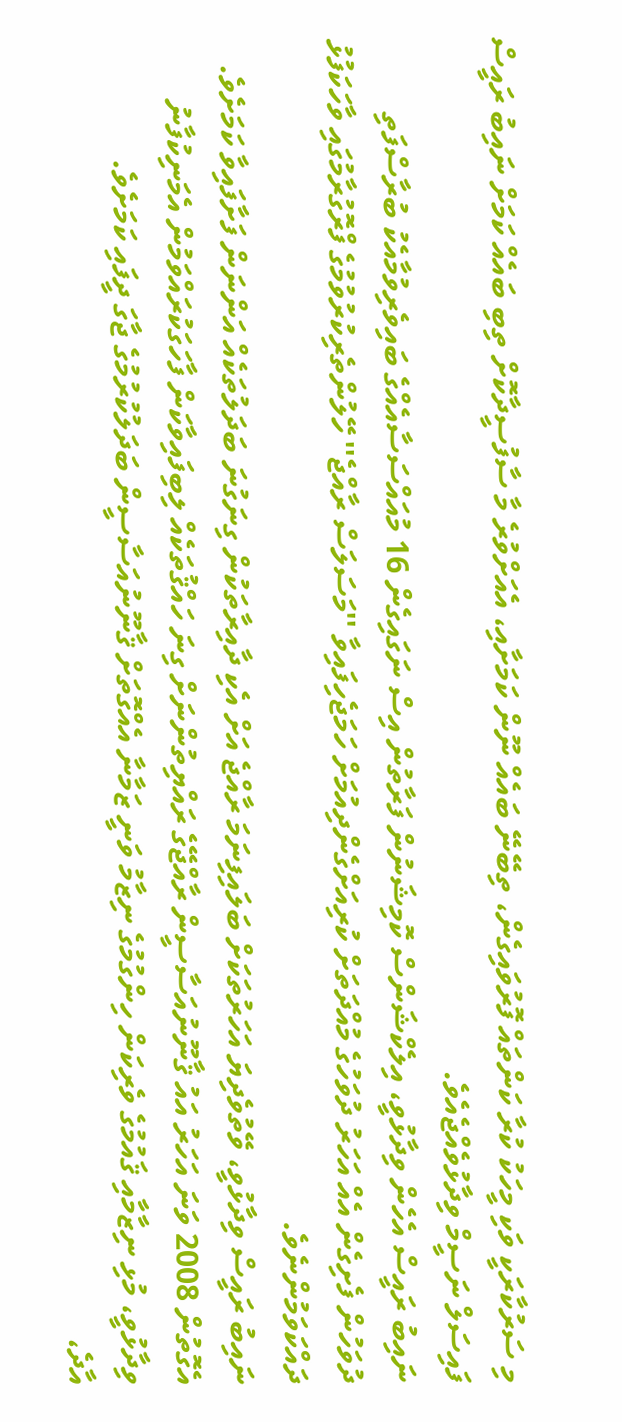މި ސަރުކާރަކީ ވަކި މީހަކު ކުރާ ކަންތައް ފޮރުވައިގެން، ތިބޭނޭ ބައެއް ނޫން ކަމަށާއި، އެއަށްވުރެ މާ ސާފުސީދާކޮށް ތިބި ބައެއް ކަމަށް ނައިބު ރައީސް ފައިސަލް ނަސީމް ވިދާޅުވެއްޖެއެވެ.
ނައިބު ރައީސް އެހެން ވިދާޅުވީ، އިލެކްޝަންސް ކޮމިޝަނުން ފަރާތުން އިސް ނަގައިގެން 16 މުއައްސަސާއެއްގެ ބައިވެރިވުމާއެކު ބުރާސްފަތި ދުވަހުން ފެށިގެން އެއް އަހަރު ދުވަހުގެ މުއްދަތަށް ކުރިއަށްގެންދިއުމަށް ހަމަޖެހިފައިވާ ''މަސަލަސް ރާއްޖެ'' ހޭލުންތެރިކުރުވުމުގެ ފްރޮގުރާމުގައި ވާހަކަފުޅު ދައްކަވަމުންނެވެ.
ނައިބު ރައީސް ވިދާޅުވީ، ވޭތުވެދިޔަ އަހަރުތަކަށް ބަލައިފިނަމަ ރާއްޖެ އަށް އެކި ދާއިރާތަކުން ގިނަގުނަ ބަދަލުތަކެއް އަންނަން ފަށާފައިވާ ކަމަށެވެ. އެގޮތުން 2008 ވަނަ އަހަރު އައު ޤާނޫނުއަސާސީން ރާއްޖޭގެ ރައްޔިތުންނަށް ގިނަ ހައްޤުތަކެއް ލިބިފައިވާކަން ފާހަގަކުރައްވަމުން އެމަނިކުފާނު ވިދާޅުވީ، މުޅި ނިޒާމާއި ޤައުމުގެ ވެރިކަން ހިންގުމުގެ ނިޒާމު ވަނީ ޒަމާނާ އެއްގޮތަށް ޤާނޫނުއަސާސީން ބަދަލުކުރުމުގެ ޖާގަ ދީފައި ކަމަށެވެ.
އާދެ،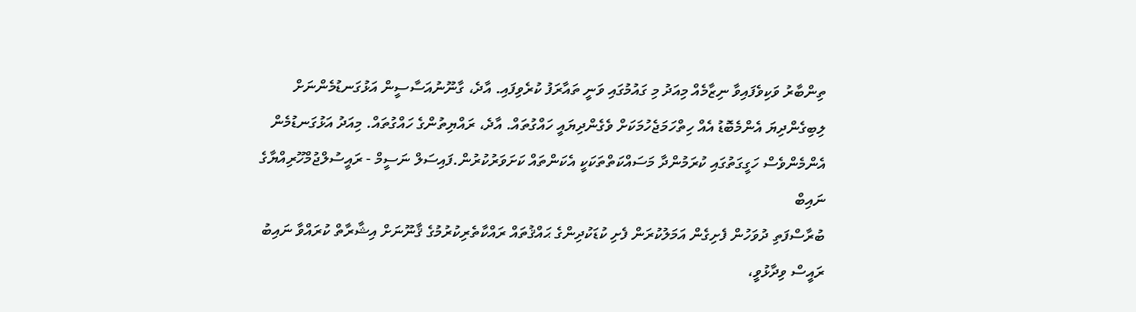ތިންބާރު ވަކިވެފައިވާ ނިޒާމެއް މިއަދު މި ގައުމުގައި ވަނީ ތައާރަފު ކުރެވިފައި. އާދެ، ގާނޫނުއަސާސީން އަޅުގަނޑުމެންނަށް ލިބިގެންދިޔަ އެންމެބޮޑު އެއް ހިތްހަމަޖެހުމަކަށް ވެގެންދިޔައީ ހައްގުތައް. އާދެ، ރައްޔިތުންގެ ހައްގުތައް. މިއަދު އަޅުގަނޑުމެން އެންމެންވެސް ހަގީގަތުގައި ކުރަމުންދާ މަސައްކަތްތަކަކީ އެކަންތައް ކަށަވަރުކުރުން.ފައިސަލް ނަސީމް - ރައީސުލްޖުމްހޫރިއްޔާގެ ނައިބް
ބުރާސްފަތި ދުވަހުން ފެށިގެން އަމަލުކުރަން ފެށި ކުޑަކުދިންގެ ޙައްޤުތައް ރައްކާތެރިކުރުމުގެ ޤާނޫނަށް އިޝާރާތް ކުރައްވާ ނައިބު ރައީސް ވިދާޅުވީ،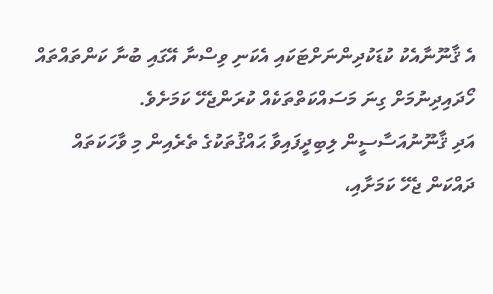އެ ޤާނޫނާއެކު ކުޑަކުދިންނަށްޓަކައި އެކަނި ވިސްނާ އޭގައި ބުނާ ކަންތައްތައް ހޯދައިދިނުމަށް ގިނަ މަސައްކަތްތަކެއް ކުރަންޖެހޭ ކަމަށެވެ.
އަދި ޤާނޫނުއަސާސީން ލިބިދީފައިވާ ޙައްޤުތަކުގެ ތެރެއިން މި ވާހަކަތައް ދައްކަން ޖެހޭ ކަމަށާއި،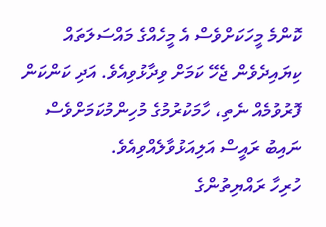ކޮންމެ މީހަކަށްވެސް އެ މީހެއްގެ މައްސަލަތައް ކިޔައިދެވެން ޖެހޭ ކަމަށް ވިދާޅުވިއެވެ. އަދި ކަންކަން ފޮރުވުމެއް ނެތި، ހާމަކުރުމުގެ މުހިންމުކަމަށްވެސް ނައިބު ރައީސް އަލިއަޅުވާލެއްވިއެވެ.
ހުރިހާ ރައްޔިތުންގެ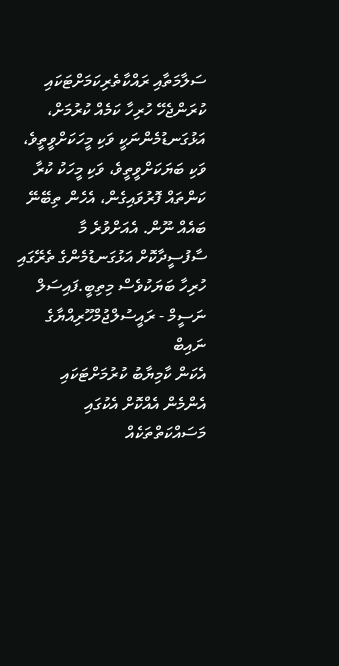ސަލާމަތާއި ރައްކާތެރިކަމަށްޓަކައި ކުރަންޖެހޭ ހުރިހާ ކަމެއް ކުރުމަށް، އަޅުގަނޑުމެންނަކީ ވަކި މީހަކަށްވީތީވެ، ވަކި ބަޔަކަށްވީތީވެ، ވަކި މީހަކު ކުރާ ކަންތައް ފޮރުވައިގެން، އެހެން ތިބޭނޭ ބައެއް ނޫން. އެއަށްވުރެ މާ ސާފުސީދާކޮށް އަޅުގަނޑުމެންގެ ތެރޭގައި ހުރިހާ ބަޔަކުވެސް މިތިބީ.ފައިސަލް ނަސީމް - ރައީސުލްޖުމްހޫރިއްޔާގެ ނައިބް
އެކަން ކާމިޔާބު ކުރުމަށްޓަކައި އެންމެން އެއްކޮށް އެކުގައި މަސައްކަތްތަކެއް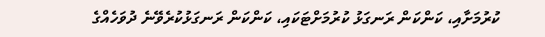ކުރުމަށާއި، ކަންކަން ރަނގަޅު ކުރުމަށްޓަކައި، ކަންކަން ރަނގަޅުކުރެވޭނެ ދުވަހެއްގެ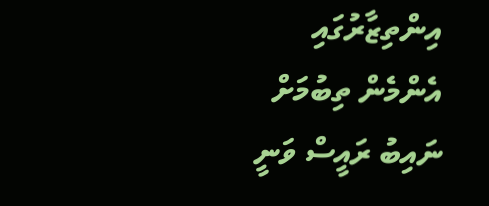އިންތިޒާރުގައި އެންމެން ތިބުމަށް ނައިބު ރައީސް ވަނީ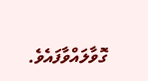ގޮވާލައްވާފައެވެ.